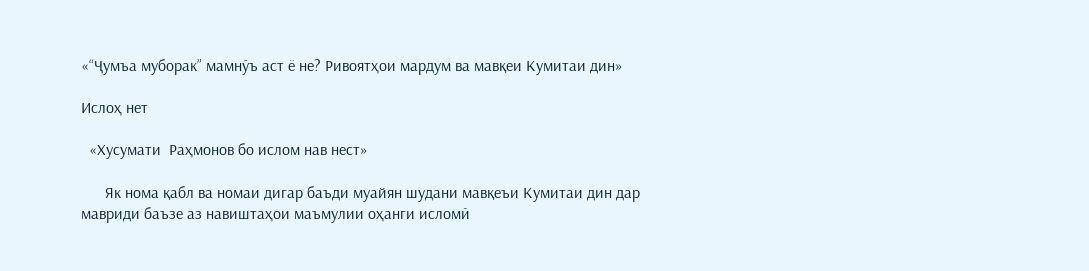«“Ҷумъа муборак” мамнӯъ аст ё не? Ривоятҳои мардум ва мавқеи Кумитаи дин»

Ислоҳ нет

  «Хусумати  Раҳмонов бо ислом нав нест»

      Як нома қабл ва номаи дигар баъди муайян шудани мавқеъи Кумитаи дин дар мавриди баъзе аз навиштаҳои маъмулии оҳанги исломӣ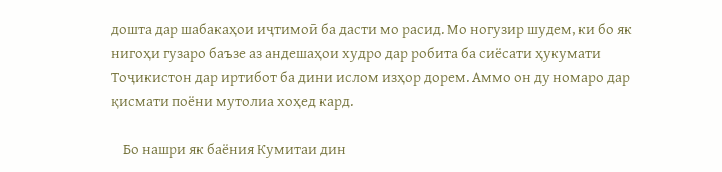дошта дар шабакаҳои иҷтимоӣ ба дасти мо расид. Мо ногузир шудем, ки бо як нигоҳи гузаро баъзе аз андешаҳои худро дар робита ба сиёсати ҳукумати Тоҷикистон дар иртибот ба дини ислом изҳор дорем. Аммо он ду номаро дар қисмати поёни мутолиа хоҳед кард.

    Бо нашри як баёния Кумитаи дин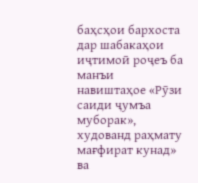баҳсҳои бархоста дар шабакаҳои иҷтимоӣ роҷеъ ба манъи навиштаҳое «Рӯзи саиди ҷумъа муборак», худованд раҳмату мағфират кунад» ва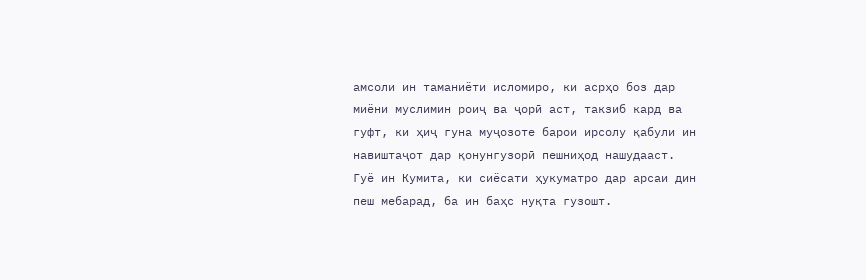амсоли ин таманиёти исломиро, ки асрҳо боз дар миёни муслимин роиҷ ва ҷорӣ аст, такзиб кард ва гуфт, ки ҳиҷ гуна муҷозоте барои ирсолу қабули ин навиштаҷот дар қонунгузорӣ пешниҳод нашудааст. Гуё ин Кумита, ки сиёсати ҳукуматро дар арсаи дин пеш мебарад, ба ин баҳс нуқта гузошт.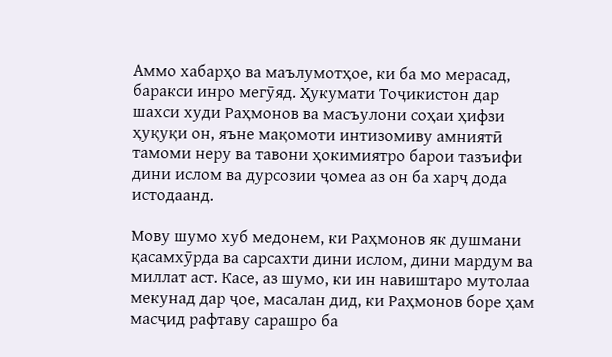Аммо хабарҳо ва маълумотҳое, ки ба мо мерасад, баракси инро мегӯяд. Ҳукумати Тоҷикистон дар шахси худи Раҳмонов ва масъулони соҳаи ҳифзи ҳуқуқи он, яъне мақомоти интизомиву амниятӣ тамоми неру ва тавони ҳокимиятро барои тазъифи дини ислом ва дурсозии ҷомеа аз он ба харҷ дода истодаанд.

Мову шумо хуб медонем, ки Раҳмонов як душмани қасамхӯрда ва сарсахти дини ислом, дини мардум ва миллат аст. Касе, аз шумо, ки ин навиштаро мутолаа мекунад дар ҷое, масалан дид, ки Раҳмонов боре ҳам масҷид рафтаву сарашро ба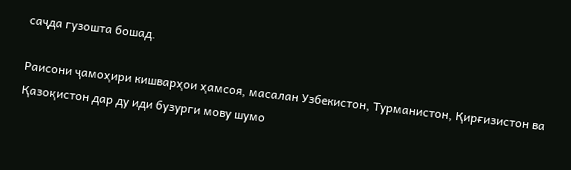саҷда гузошта бошад.

Раисони ҷамоҳири кишварҳои ҳамсоя, масалан Узбекистон, Турманистон, Қирғизистон ва Қазоқистон дар ду иди бузурги мову шумо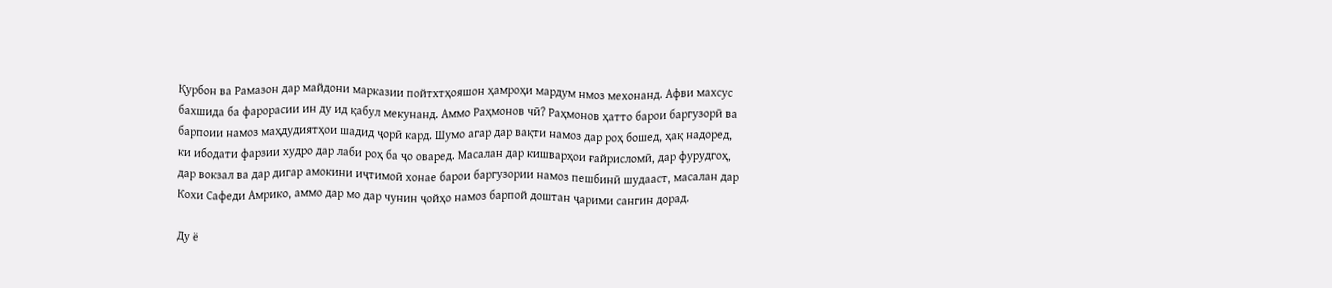Қурбон ва Рамазон дар майдони марказии пойтхтҳояшон ҳамроҳи мардум нмоз мехонанд. Афви махсус бахшида ба фарорасии ин ду ид қабул мекунанд. Аммо Раҳмонов чӣ? Раҳмонов ҳатто барои баргузорӣ ва барпоии намоз маҳдудиятҳои шадид ҷорӣ кард. Шумо агар дар вақти намоз дар роҳ бошед, ҳақ надоред, ки ибодати фарзии худро дар лаби роҳ ба ҷо оваред. Масалан дар кишварҳои ғайрисломӣ, дар фурудгоҳ, дар вокзал ва дар дигар амокини иҷтимоӣ хонае барои баргузории намоз пешбинӣ шудааст, масалан дар Кохи Сафеди Амрико, аммо дар мо дар чунин ҷойҳо намоз барпой доштан ҷарими сангин дорад.

Ду ё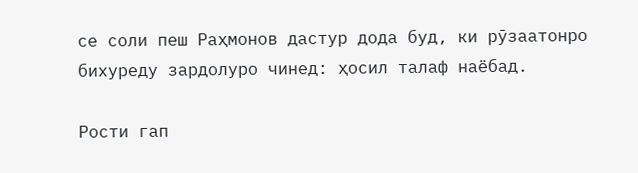се соли пеш Раҳмонов дастур дода буд, ки рӯзаатонро бихуреду зардолуро чинед: ҳосил талаф наёбад.

Рости гап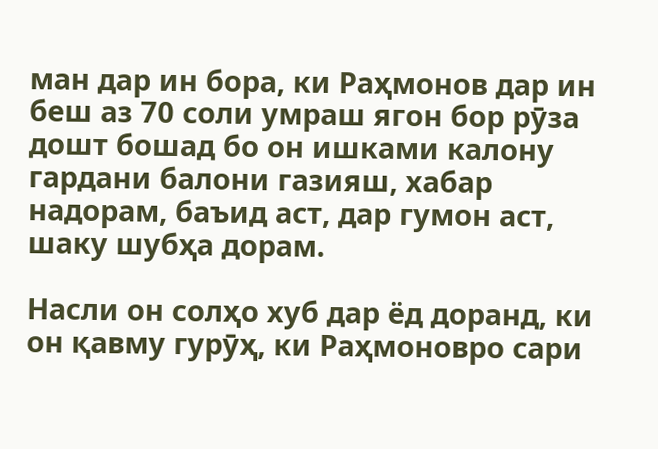ман дар ин бора, ки Раҳмонов дар ин беш аз 70 соли умраш ягон бор рӯза дошт бошад бо он ишками калону гардани балони газияш, хабар надорам, баъид аст, дар гумон аст, шаку шубҳа дорам.

Насли он солҳо хуб дар ёд доранд, ки он қавму гурӯҳ, ки Раҳмоновро сари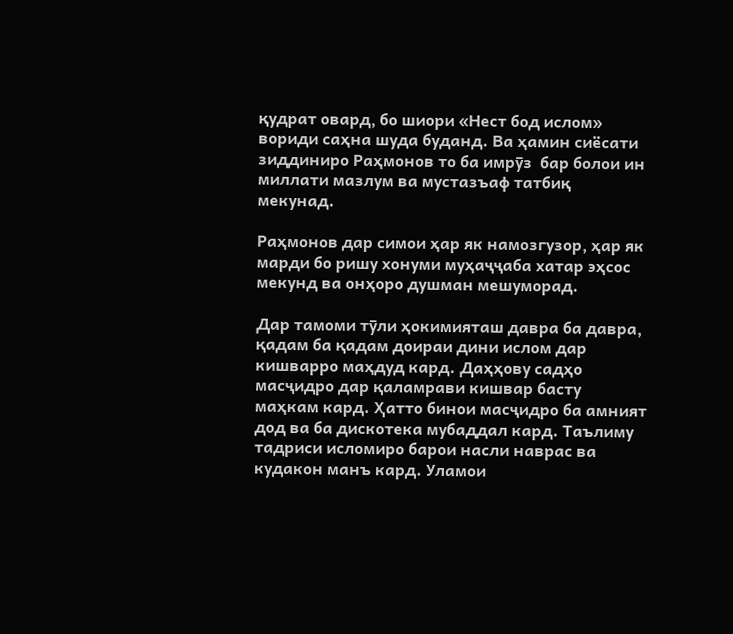қудрат овард, бо шиори «Нест бод ислом» вориди саҳна шуда буданд. Ва ҳамин сиёсати зиддиниро Раҳмонов то ба имрӯз  бар болои ин миллати мазлум ва мустазъаф татбиқ мекунад.

Раҳмонов дар симои ҳар як намозгузор, ҳар як марди бо ришу хонуми муҳаҷҷаба хатар эҳсос мекунд ва онҳоро душман мешуморад.

Дар тамоми тӯли ҳокимияташ давра ба давра, қадам ба қадам доираи дини ислом дар кишварро маҳдуд кард. Даҳҳову садҳо масҷидро дар қаламрави кишвар басту маҳкам кард. Ҳатто бинои масҷидро ба амният дод ва ба дискотека мубаддал кард. Таълиму тадриси исломиро барои насли наврас ва кудакон манъ кард. Уламои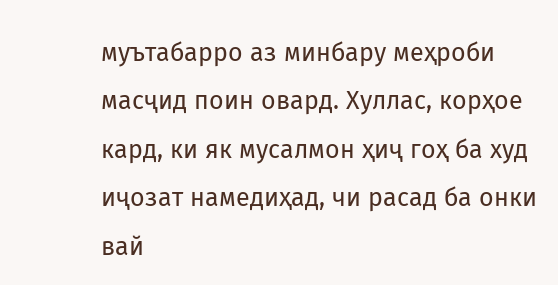муътабарро аз минбару меҳроби масҷид поин овард. Хуллас, корҳое кард, ки як мусалмон ҳиҷ гоҳ ба худ иҷозат намедиҳад, чи расад ба онки вай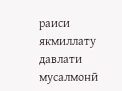раиси якмиллату давлати мусалмонӣ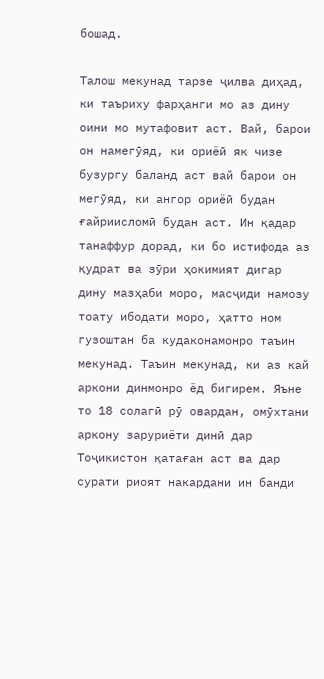бошад.

Талош мекунад тарзе ҷилва диҳад, ки таъриху фарҳанги мо аз дину оини мо мутафовит аст. Вай, барои он намегӯяд, ки ориёӣ як чизе бузургу баланд аст вай барои он мегӯяд, ки ангор ориёӣ будан ғайриисломӣ будан аст. Ин қадар танаффур дорад, ки бо истифода аз қудрат ва зӯри ҳокимият дигар дину мазҳаби моро, масҷиди намозу тоату ибодати моро, ҳатто ном гузоштан ба кудаконамонро таъин мекунад. Таъин мекунад, ки аз кай аркони динмонро ёд бигирем. Яъне то 18 солагӣ рӯ овардан, омӯхтани аркону заруриёти динӣ дар Тоҷикистон қатаған аст ва дар сурати риоят накардани ин банди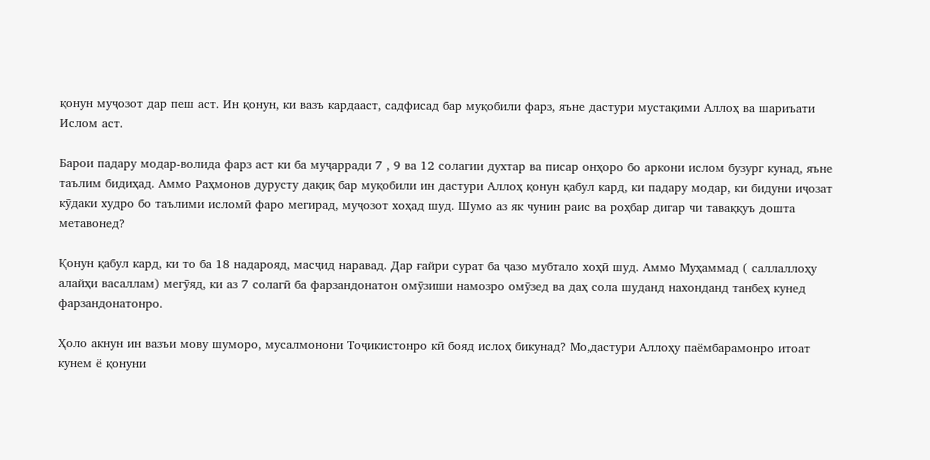қонун муҷозот дар пеш аст. Ин қонун, ки вазъ кардааст, садфисад бар муқобили фарз, яъне дастури мустақими Аллоҳ ва шариъати Ислом аст.

Барои падару модар-волида фарз аст ки ба муҷарради 7 , 9 ва 12 солагии духтар ва писар онҳоро бо аркони ислом бузург кунад, яъне таълим бидиҳад. Аммо Раҳмонов дурусту дақиқ бар муқобили ин дастури Аллоҳ қонун қабул кард, ки падару модар, ки бидуни иҷозат кӯдаки худро бо таълими исломӣ фаро мегирад, муҷозот хоҳад шуд. Шумо аз як чунин раис ва роҳбар дигар чи таваққуъ дошта метавонед?

Қонун қабул кард, ки то ба 18 надарояд, масҷид наравад. Дар ғайри сурат ба ҷазо мубтало хоҳӣ шуд. Аммо Муҳаммад ( саллаллоҳу алайҳи васаллам) мегӯяд, ки аз 7 солагӣ ба фарзандонатон омӯзиши намозро омӯзед ва даҳ сола шуданд нахонданд танбеҳ кунед фарзандонатонро.

Ҳоло акнун ин вазъи мову шуморо, мусалмонони Тоҷикистонро кӣ бояд ислоҳ бикунад? Мо,дастури Аллоҳу паёмбарамонро итоат кунем ё қонуни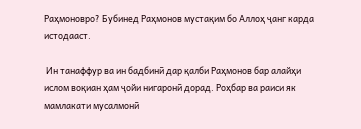Раҳмоновро? Бубинед Раҳмонов мустақим бо Аллоҳ ҷанг карда истодааст.

 Ин танаффур ва ин бадбинӣ дар қалби Раҳмонов бар алайҳи ислом воқиан ҳам ҷойи нигаронӣ дорад. Роҳбар ва раиси як мамлакати мусалмонӣ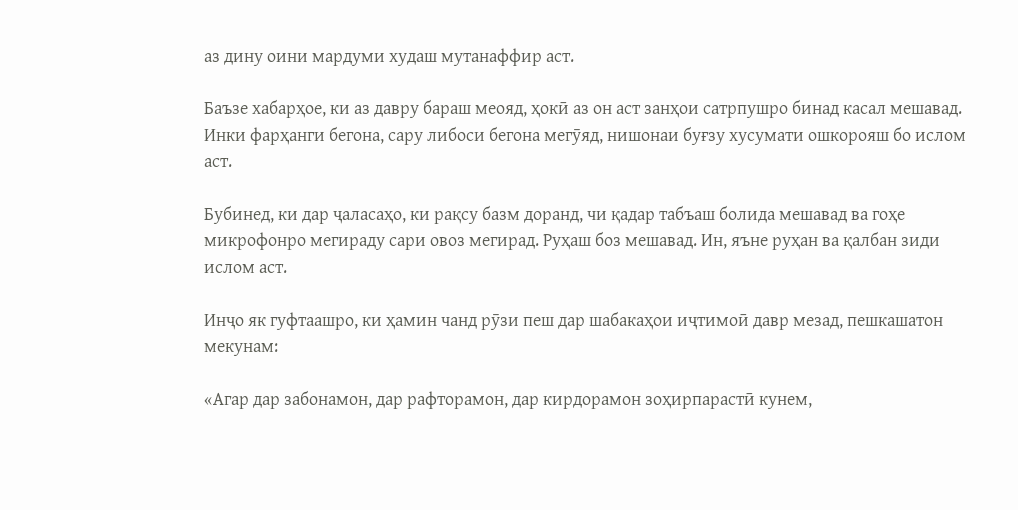аз дину оини мардуми худаш мутанаффир аст.

Баъзе хабарҳое, ки аз давру бараш меояд, ҳокӣ аз он аст занҳои сатрпушро бинад касал мешавад. Инки фарҳанги бегона, сару либоси бегона мегӯяд, нишонаи буғзу хусумати ошкорояш бо ислом аст.

Бубинед, ки дар ҷаласаҳо, ки рақсу базм доранд, чи қадар табъаш болида мешавад ва гоҳе микрофонро мегираду сари овоз мегирад. Руҳаш боз мешавад. Ин, яъне руҳан ва қалбан зиди ислом аст.

Инҷо як гуфтаашро, ки ҳамин чанд рӯзи пеш дар шабакаҳои иҷтимоӣ давр мезад, пешкашатон мекунам:

«Агар дар забонамон, дар рафторамон, дар кирдорамон зоҳирпарастӣ кунем,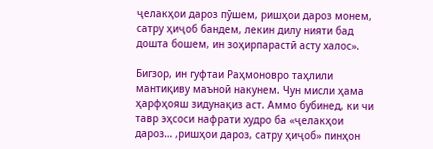ҷелакҳои дароз пӯшем, ришҳои дароз монем, сатру ҳиҷоб бандем, лекин дилу нияти бад дошта бошем, ин зоҳирпарастӣ асту халос».

Бигзор, ин гуфтаи Раҳмоновро таҳлили мантиқиву маъноӣ накунем. Чун мисли ҳама ҳарфҳояш зидунақиз аст. Аммо бубинед, ки чи тавр эҳсоси нафрати худро ба «ҷелакҳои дароз… ,ришҳои дароз, сатру ҳиҷоб» пинҳон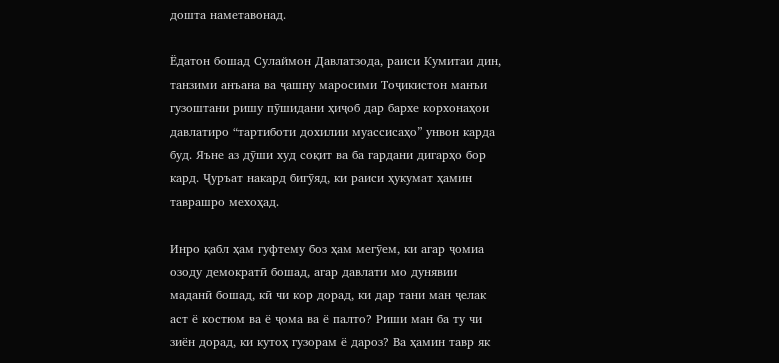дошта наметавонад.

Ёдатон бошад Сулаймон Давлатзода, раиси Кумитаи дин, танзими анъана ва ҷашну маросими Тоҷикистон манъи гузоштани ришу пӯшидани ҳиҷоб дар бархе корхонаҳои давлатиро “тартиботи дохилии муассисаҳо” унвон карда буд. Яъне аз дӯши худ соқит ва ба гардани дигарҳо бор кард. Ҷуръат накард бигӯяд, ки раиси ҳукумат ҳамин таврашро мехоҳад.

Инро қабл ҳам гуфтему боз ҳам мегӯем, ки агар ҷомиа озоду демократӣ бошад, агар давлати мо дунявии маданӣ бошад, кӣ чи кор дорад, ки дар тани ман ҷелак аст ё костюм ва ё ҷома ва ё палто? Риши ман ба ту чи зиён дорад, ки кутоҳ гузорам ё дароз? Ва ҳамин тавр як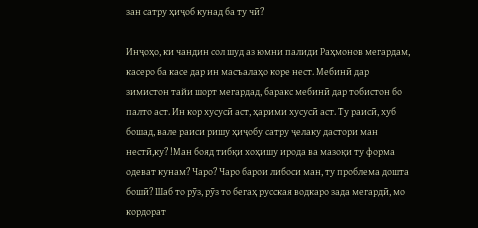зан сатру ҳиҷоб кунад ба ту чӣ?

Инҷоҳо, ки чандин сол шуд аз юмни палиди Раҳмонов мегардам, касеро ба касе дар ин масъалаҳо коре нест. Мебинӣ дар зимистон тайи шорт мегардад, баракс мебинӣ дар тобистон бо палто аст. Ин кор хусусӣ аст, ҳарими хусусӣ аст. Ту раисӣ, хуб бошад, вале раиси ришу ҳиҷобу сатру ҷелаку дастори ман нестӣ,ку? !Ман бояд тибқи хоҳишу ирода ва мазоқи ту форма одеват кунам? Чаро? Чаро барои либоси ман, ту проблема дошта бошӣ? Шаб то рӯз, рӯз то бегаҳ русская водкаро зада мегардӣ, мо кордорат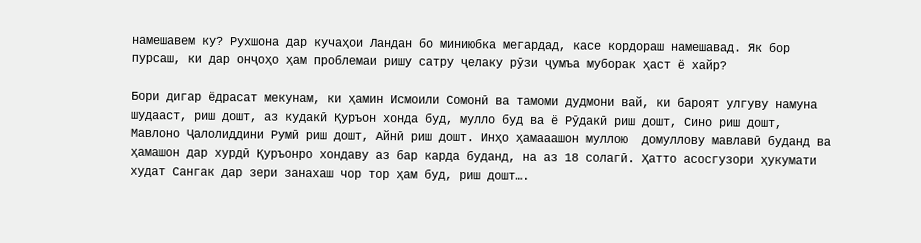намешавем ку? Рухшона дар кучаҳои Ландан бо миниюбка мегардад, касе кордораш намешавад. Як бор пурсаш, ки дар онҷоҳо ҳам проблемаи ришу сатру ҷелаку рӯзи ҷумъа муборак ҳаст ё хайр?

Бори дигар ёдрасат мекунам, ки ҳамин Исмоили Сомонӣ ва тамоми дудмони вай, ки бароят улгуву намуна шудааст, риш дошт, аз кудакӣ Қуръон хонда буд, мулло буд ва ё Рӯдакӣ риш дошт, Сино риш дошт, Мавлоно Ҷалолиддини Румӣ риш дошт, Айнӣ риш дошт. Инҳо ҳамааашон муллою  домуллову мавлавӣ буданд ва ҳамашон дар хурдӣ Қуръонро хондаву аз бар карда буданд, на аз 18 солагӣ. Ҳатто асосгузори ҳукумати худат Сангак дар зери занахаш чор тор ҳам буд, риш дошт….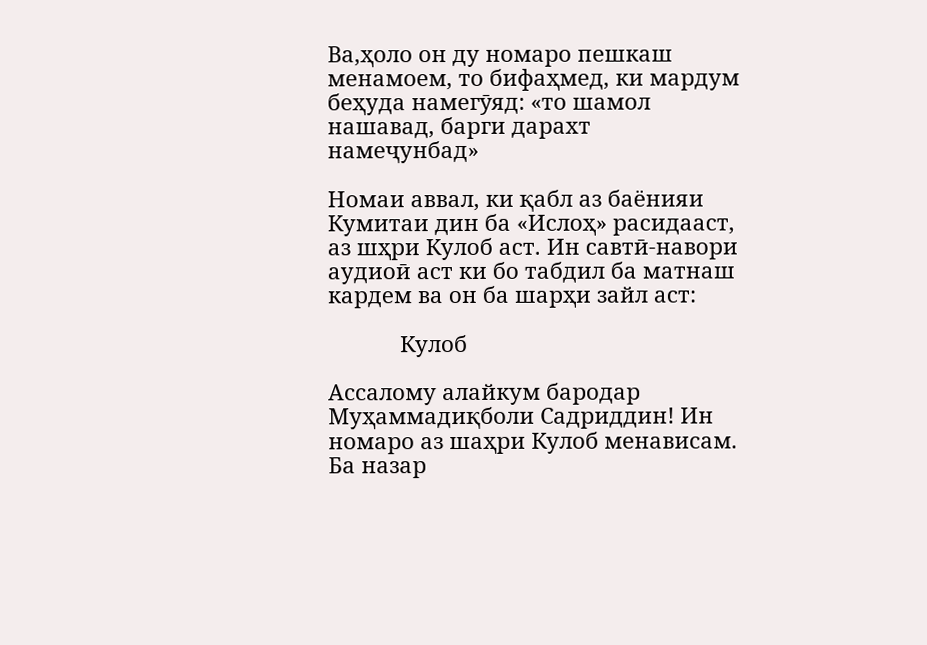Ва,ҳоло он ду номаро пешкаш менамоем, то бифаҳмед, ки мардум беҳуда намегӯяд: «то шамол нашавад, барги дарахт намеҷунбад»

Номаи аввал, ки қабл аз баёнияи Кумитаи дин ба «Ислоҳ» расидааст, аз шҳри Кулоб аст. Ин савтӣ-навори аудиоӣ аст ки бо табдил ба матнаш кардем ва он ба шарҳи зайл аст:

            Кулоб

Ассалому алайкум бародар Муҳаммадиқболи Садриддин! Ин номаро аз шаҳри Кулоб менависам. Ба назар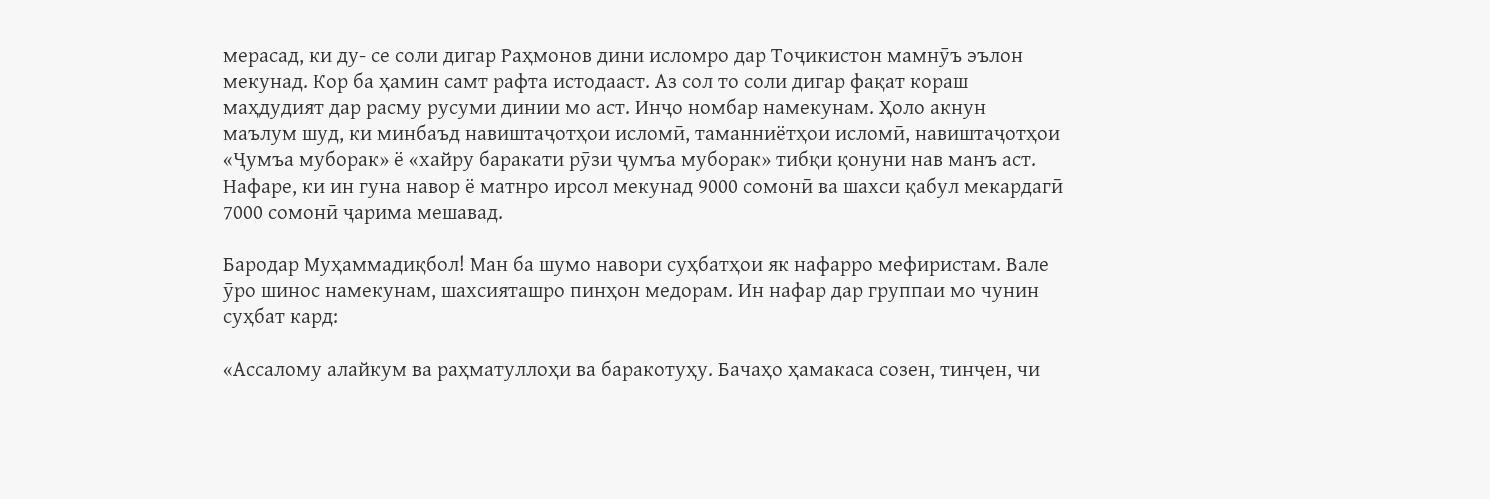мерасад, ки ду- се соли дигар Раҳмонов дини исломро дар Тоҷикистон мамнӯъ эълон мекунад. Кор ба ҳамин самт рафта истодааст. Аз сол то соли дигар фақат кораш маҳдудият дар расму русуми динии мо аст. Инҷо номбар намекунам. Ҳоло акнун маълум шуд, ки минбаъд навиштаҷотҳои исломӣ, таманниётҳои исломӣ, навиштаҷотҳои «Ҷумъа муборак» ё «хайру баракати рӯзи ҷумъа муборак» тибқи қонуни нав манъ аст. Нафаре, ки ин гуна навор ё матнро ирсол мекунад 9000 сомонӣ ва шахси қабул мекардагӣ 7000 сомонӣ ҷарима мешавад.

Бародар Муҳаммадиқбол! Ман ба шумо навори суҳбатҳои як нафарро мефиристам. Вале ӯро шинос намекунам, шахсияташро пинҳон медорам. Ин нафар дар группаи мо чунин суҳбат кард:

«Ассалому алайкум ва раҳматуллоҳи ва баракотуҳу. Бачаҳо ҳамакаса созен, тинҷен, чи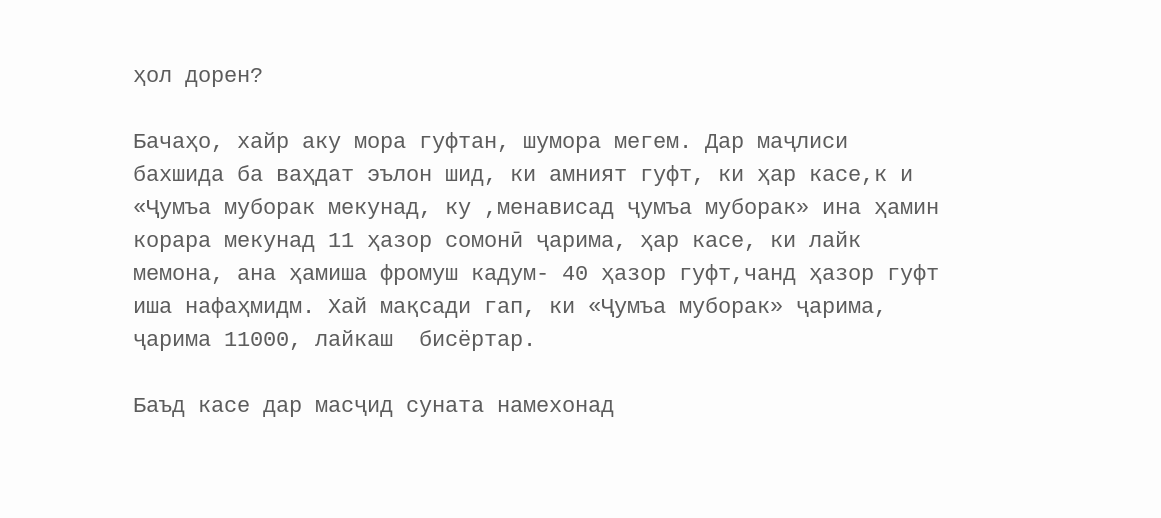ҳол дорен?

Бачаҳо, хайр аку мора гуфтан, шумора мегем. Дар маҷлиси бахшида ба ваҳдат эълон шид, ки амният гуфт, ки ҳар касе,к и «Ҷумъа муборак мекунад, ку ,менависад ҷумъа муборак» ина ҳамин корара мекунад 11 ҳазор сомонӣ ҷарима, ҳар касе, ки лайк мемона, ана ҳамиша фромуш кадум- 40 ҳазор гуфт,чанд ҳазор гуфт иша нафаҳмидм. Хай мақсади гап, ки «Ҷумъа муборак» ҷарима, ҷарима 11000, лайкаш  бисёртар.

Баъд касе дар масҷид суната намехонад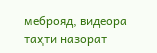меброяд, видеора таҳти назорат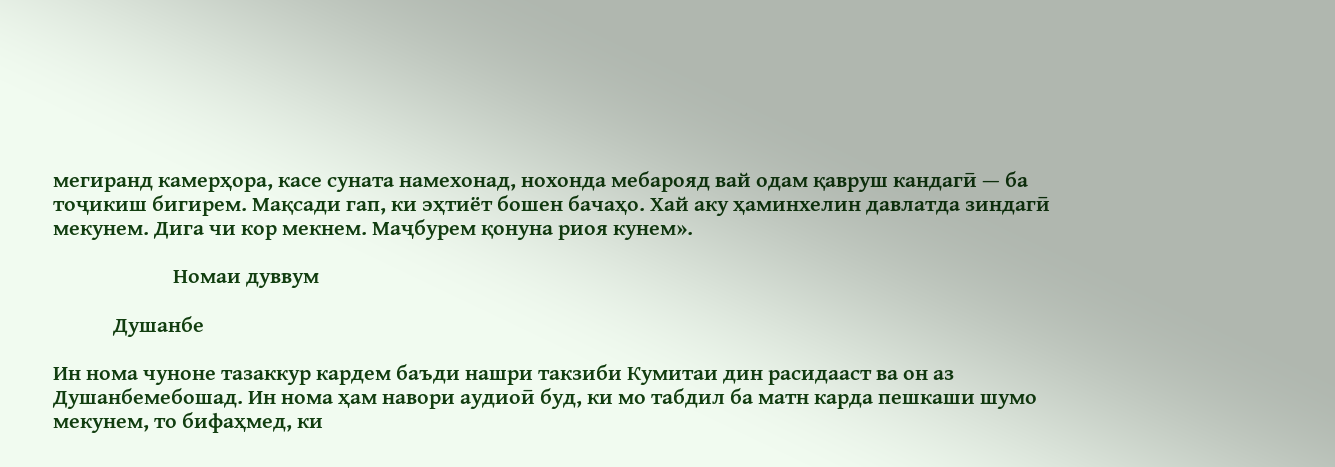мегиранд камерҳора, касе суната намехонад, нохонда мебарояд вай одам қавруш кандагӣ — ба тоҷикиш бигирем. Мақсади гап, ки эҳтиёт бошен бачаҳо. Хай аку ҳаминхелин давлатда зиндагӣ мекунем. Дига чи кор мекнем. Маҷбурем қонуна риоя кунем».

                        Номаи дуввум

            Душанбе

Ин нома чуноне тазаккур кардем баъди нашри такзиби Кумитаи дин расидааст ва он аз Душанбемебошад. Ин нома ҳам навори аудиоӣ буд, ки мо табдил ба матн карда пешкаши шумо мекунем, то бифаҳмед, ки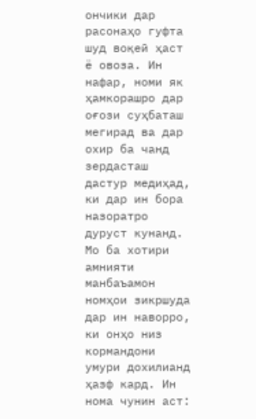ончики дар расонаҳо гуфта шуд воқеӣ ҳаст ё овоза. Ин нафар, номи як ҳамкорашро дар оғози суҳбаташ мегирад ва дар охир ба чанд зердасташ дастур медиҳад, ки дар ин бора назоратро дуруст кунанд. Мо ба хотири амнияти манбаъамон номҳои зикршуда дар ин наворро, ки онҳо низ кормандони умури дохилианд ҳазф кард. Ин нома чунин аст: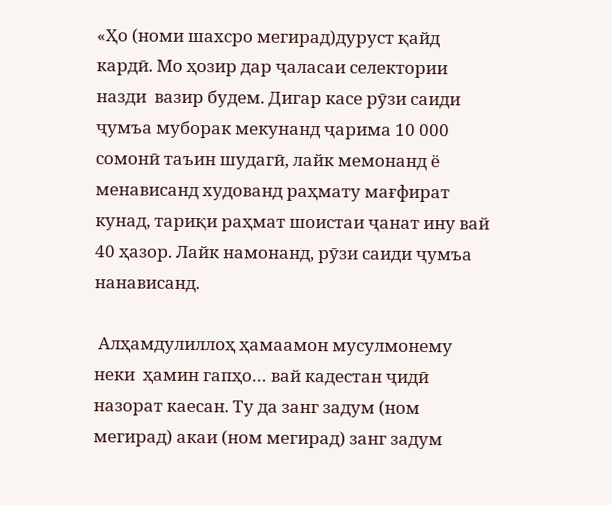«Ҳо (номи шахсро мегирад)дуруст қайд кардӣ. Мо ҳозир дар ҷаласаи селектории назди  вазир будем. Дигар касе рӯзи саиди ҷумъа муборак мекунанд ҷарима 10 000 сомонӣ таъин шудагӣ, лайк мемонанд ё менависанд худованд раҳмату мағфират кунад, тариқи раҳмат шоистаи ҷанат ину вай  40 ҳазор. Лайк намонанд, рӯзи саиди ҷумъа нанависанд.

 Алҳамдулиллоҳ ҳамаамон мусулмонему неки  ҳамин гапҳо… вай кадестан ҷидӣ назорат каесан. Ту да занг задум (ном мегирад) акаи (ном мегирад) занг задум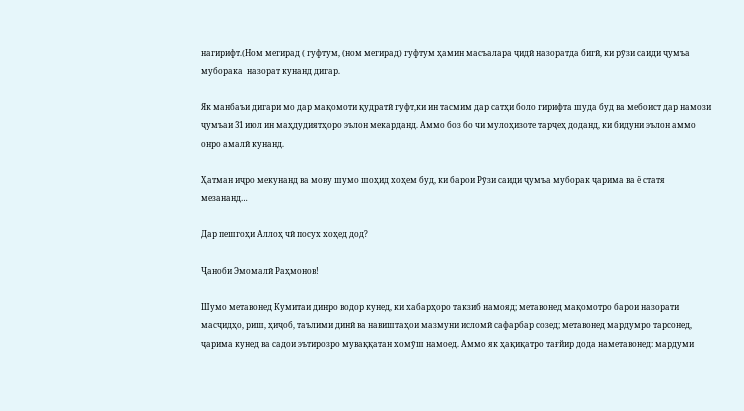нагирифт.(Ном мегирад ( гуфтум, (ном мегирад) гуфтум ҳамин масъалара ҷидӣ назоратда бигӣ, ки рӯзи саиди ҷумъа муборака  назорат кунанд дигар.

Як манбаъи дигари мо дар мақомоти қудратӣ гуфт,ки ин тасмим дар сатҳи боло гирифта шуда буд ва мебоист дар намози ҷумъаи 31 июл ин маҳдудиятҳоро эълон мекарданд. Аммо боз бо чи мулоҳизоте тарҷеҳ доданд, ки бидуни эълон аммо онро амалӣ кунанд.

Ҳатман иҷро мекунанд ва мову шумо шоҳид хоҳем буд, ки барои Рӯзи саиди ҷумъа муборак ҷарима ва ё статя мезананд…

Дар пешгоҳи Аллоҳ чӣ посух хоҳед дод?

Ҷаноби Эмомалӣ Раҳмонов!

Шумо метавонед Кумитаи динро водор кунед, ки хабарҳоро такзиб намояд; метавонед мақомотро барои назорати масҷидҳо, риш, ҳиҷоб, таълими динӣ ва навиштаҳои мазмуни исломӣ сафарбар созед; метавонед мардумро тарсонед, ҷарима кунед ва садои эътирозро муваққатан хомӯш намоед. Аммо як ҳақиқатро тағйир дода наметавонед: мардуми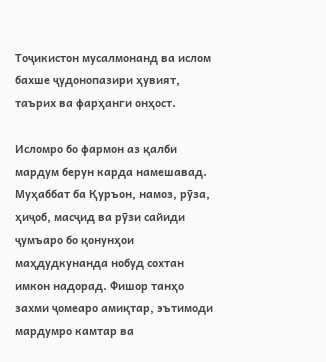Тоҷикистон мусалмонанд ва ислом бахше ҷудонопазири ҳувият, таърих ва фарҳанги онҳост.

Исломро бо фармон аз қалби мардум берун карда намешавад. Муҳаббат ба Қуръон, намоз, рӯза, ҳиҷоб, масҷид ва рӯзи сайиди ҷумъаро бо қонунҳои маҳдудкунанда нобуд сохтан имкон надорад. Фишор танҳо захми ҷомеаро амиқтар, эътимоди мардумро камтар ва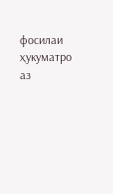фосилаи ҳукуматро аз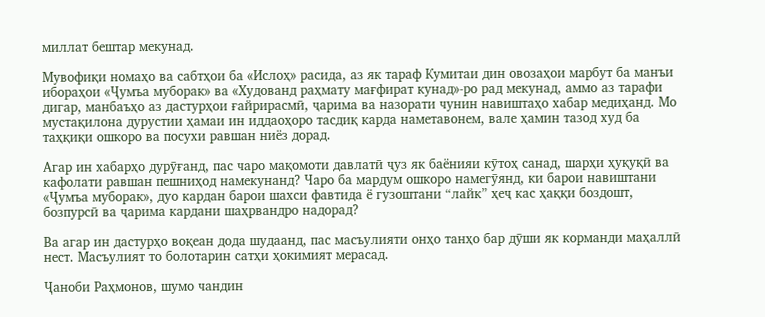миллат бештар мекунад.

Мувофиқи номаҳо ва сабтҳои ба «Ислоҳ» расида, аз як тараф Кумитаи дин овозаҳои марбут ба манъи ибораҳои «Ҷумъа муборак» ва «Худованд раҳмату мағфират кунад»-ро рад мекунад, аммо аз тарафи дигар, манбаъҳо аз дастурҳои ғайрирасмӣ, ҷарима ва назорати чунин навиштаҳо хабар медиҳанд. Мо мустақилона дурустии ҳамаи ин иддаоҳоро тасдиқ карда наметавонем, вале ҳамин тазод худ ба таҳқиқи ошкоро ва посухи равшан ниёз дорад.

Агар ин хабарҳо дурӯғанд, пас чаро мақомоти давлатӣ ҷуз як баёнияи кӯтоҳ санад, шарҳи ҳуқуқӣ ва кафолати равшан пешниҳод намекунанд? Чаро ба мардум ошкоро намегӯянд, ки барои навиштани «Ҷумъа муборак», дуо кардан барои шахси фавтида ё гузоштани “лайк” ҳеҷ кас ҳаққи боздошт, бозпурсӣ ва ҷарима кардани шаҳрвандро надорад?

Ва агар ин дастурҳо воқеан дода шудаанд, пас масъулияти онҳо танҳо бар дӯши як корманди маҳаллӣ нест. Масъулият то болотарин сатҳи ҳокимият мерасад.

Ҷаноби Раҳмонов, шумо чандин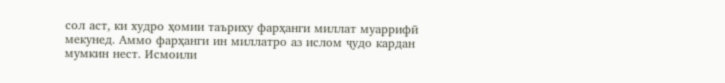сол аст, ки худро ҳомии таъриху фарҳанги миллат муаррифӣ мекунед. Аммо фарҳанги ин миллатро аз ислом ҷудо кардан мумкин нест. Исмоили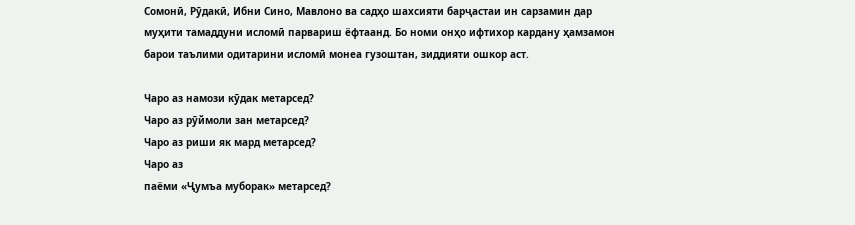Сомонӣ, Рӯдакӣ, Ибни Сино, Мавлоно ва садҳо шахсияти барҷастаи ин сарзамин дар муҳити тамаддуни исломӣ парвариш ёфтаанд. Бо номи онҳо ифтихор кардану ҳамзамон барои таълими одитарини исломӣ монеа гузоштан, зиддияти ошкор аст.

Чаро аз намози кӯдак метарсед?
Чаро аз рӯймоли зан метарсед?
Чаро аз риши як мард метарсед?
Чаро аз
паёми «Ҷумъа муборак» метарсед?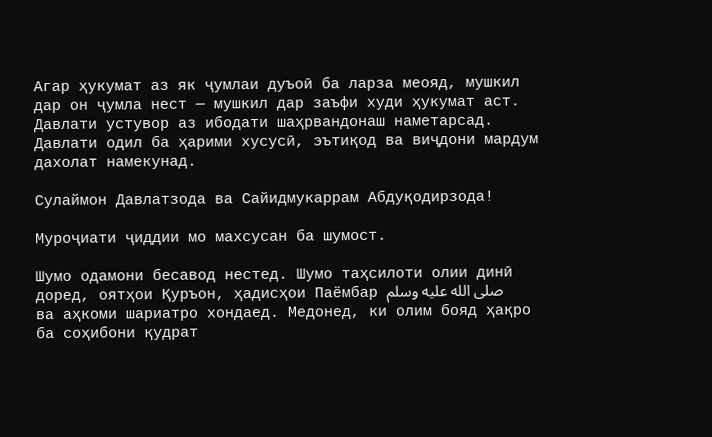Агар ҳукумат аз як ҷумлаи дуъоӣ ба ларза меояд, мушкил дар он ҷумла нест — мушкил дар заъфи худи ҳукумат аст. Давлати устувор аз ибодати шаҳрвандонаш наметарсад. Давлати одил ба ҳарими хусусӣ, эътиқод ва виҷдони мардум дахолат намекунад.

Сулаймон Давлатзода ва Сайидмукаррам Абдуқодирзода!

Муроҷиати ҷиддии мо махсусан ба шумост.

Шумо одамони бесавод нестед. Шумо таҳсилоти олии динӣ доред, оятҳои Қуръон, ҳадисҳои Паёмбар صلى الله عليه وسلم ва аҳкоми шариатро хондаед. Медонед, ки олим бояд ҳақро ба соҳибони қудрат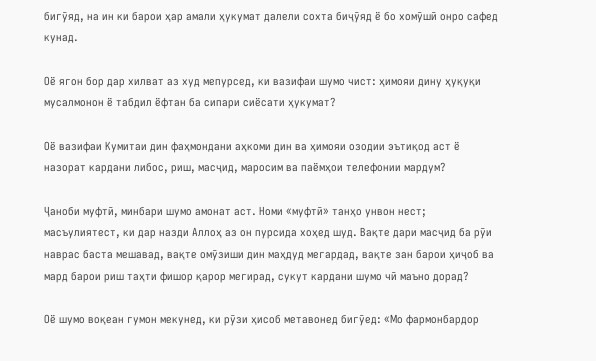бигӯяд, на ин ки барои ҳар амали ҳукумат далели сохта биҷӯяд ё бо хомӯшӣ онро сафед кунад.

Оё ягон бор дар хилват аз худ мепурсед, ки вазифаи шумо чист: ҳимояи дину ҳуқуқи мусалмонон ё табдил ёфтан ба сипари сиёсати ҳукумат?

Оё вазифаи Кумитаи дин фаҳмондани аҳкоми дин ва ҳимояи озодии эътиқод аст ё назорат кардани либос, риш, масҷид, маросим ва паёмҳои телефонии мардум?

Ҷаноби муфтӣ, минбари шумо амонат аст. Номи «муфтӣ» танҳо унвон нест; масъулиятест, ки дар назди Аллоҳ аз он пурсида хоҳед шуд. Вақте дари масҷид ба рӯи наврас баста мешавад, вақте омӯзиши дин маҳдуд мегардад, вақте зан барои ҳиҷоб ва мард барои риш таҳти фишор қарор мегирад, сукут кардани шумо чӣ маъно дорад?

Оё шумо воқеан гумон мекунед, ки рӯзи ҳисоб метавонед бигӯед: «Мо фармонбардор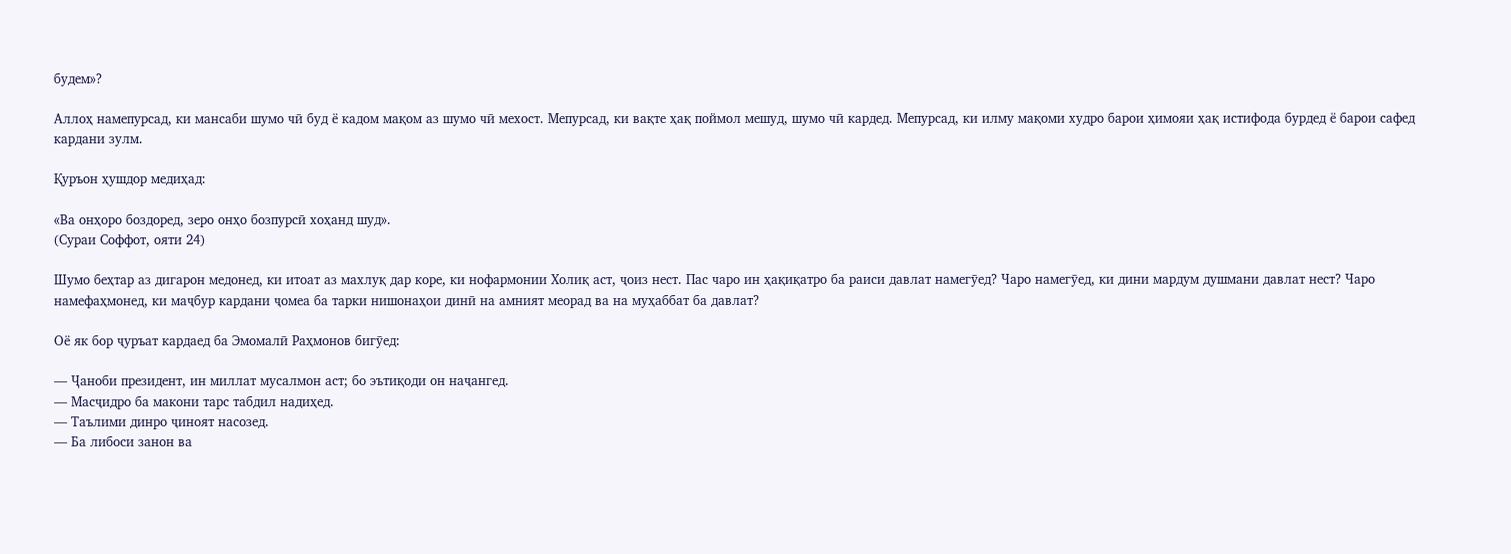будем»?

Аллоҳ намепурсад, ки мансаби шумо чӣ буд ё кадом мақом аз шумо чӣ мехост. Мепурсад, ки вақте ҳақ поймол мешуд, шумо чӣ кардед. Мепурсад, ки илму мақоми худро барои ҳимояи ҳақ истифода бурдед ё барои сафед кардани зулм.

Қуръон ҳушдор медиҳад:

«Ва онҳоро боздоред, зеро онҳо бозпурсӣ хоҳанд шуд».
(Сураи Соффот, ояти 24)

Шумо беҳтар аз дигарон медонед, ки итоат аз махлуқ дар коре, ки нофармонии Холиқ аст, ҷоиз нест. Пас чаро ин ҳақиқатро ба раиси давлат намегӯед? Чаро намегӯед, ки дини мардум душмани давлат нест? Чаро намефаҳмонед, ки маҷбур кардани ҷомеа ба тарки нишонаҳои динӣ на амният меорад ва на муҳаббат ба давлат?

Оё як бор ҷуръат кардаед ба Эмомалӣ Раҳмонов бигӯед:

— Ҷаноби президент, ин миллат мусалмон аст; бо эътиқоди он наҷангед.
— Масҷидро ба макони тарс табдил надиҳед.
— Таълими динро ҷиноят насозед.
— Ба либоси занон ва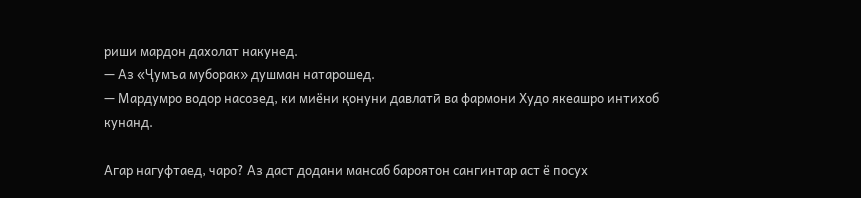риши мардон дахолат накунед.
— Аз «Ҷумъа муборак» душман натарошед.
— Мардумро водор насозед, ки миёни қонуни давлатӣ ва фармони Худо якеашро интихоб кунанд.

Агар нагуфтаед, чаро? Аз даст додани мансаб бароятон сангинтар аст ё посух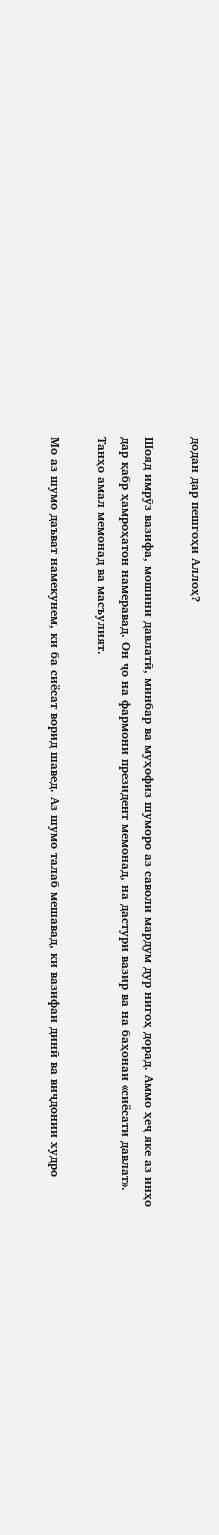додан дар пешгоҳи Аллоҳ?

Шояд имрӯз вазифа, мошини давлатӣ, минбар ва муҳофиз шуморо аз саволи мардум дур нигоҳ дорад. Аммо ҳеҷ яке аз инҳо дар қабр ҳамроҳатон намеравад. Он ҷо на фармони президент мемонад, на дастури вазир ва на баҳонаи «сиёсати давлат». Танҳо амал мемонад ва масъулият.

Мо аз шумо даъват намекунем, ки ба сиёсат ворид шавед. Аз шумо талаб мешавад, ки вазифаи динӣ ва виҷдонии худро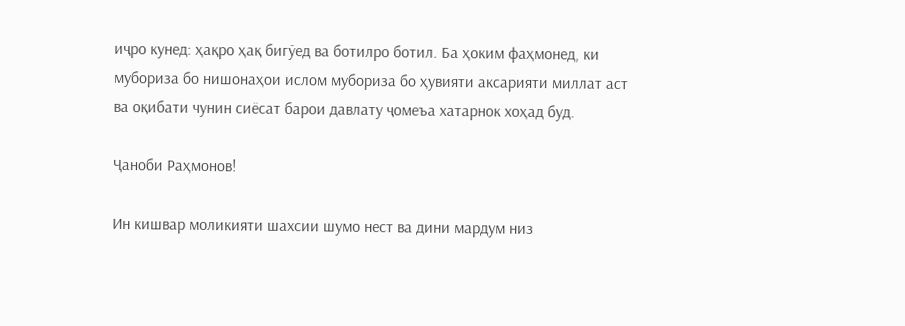иҷро кунед: ҳақро ҳақ бигӯед ва ботилро ботил. Ба ҳоким фаҳмонед, ки мубориза бо нишонаҳои ислом мубориза бо ҳувияти аксарияти миллат аст ва оқибати чунин сиёсат барои давлату ҷомеъа хатарнок хоҳад буд.

Ҷаноби Раҳмонов!

Ин кишвар моликияти шахсии шумо нест ва дини мардум низ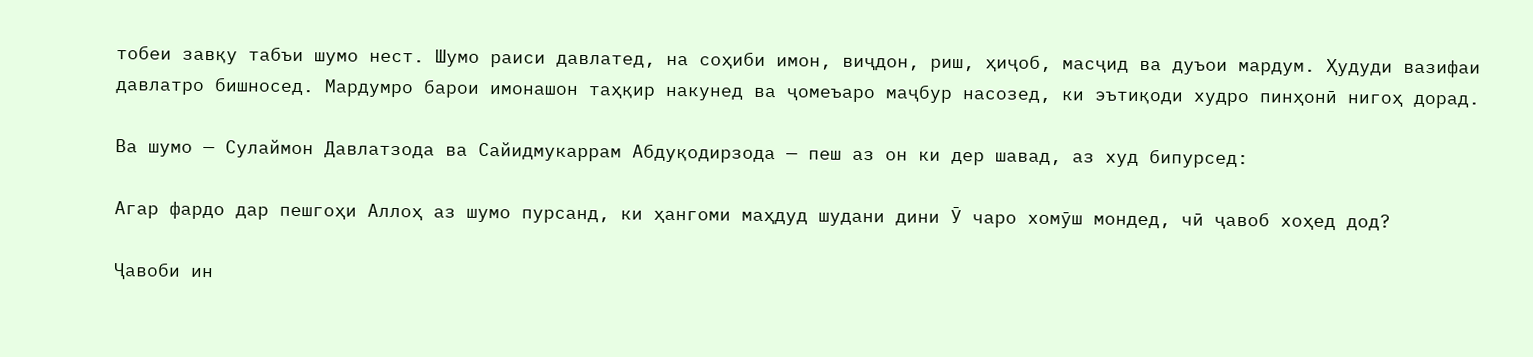тобеи завқу табъи шумо нест. Шумо раиси давлатед, на соҳиби имон, виҷдон, риш, ҳиҷоб, масҷид ва дуъои мардум. Ҳудуди вазифаи давлатро бишносед. Мардумро барои имонашон таҳқир накунед ва ҷомеъаро маҷбур насозед, ки эътиқоди худро пинҳонӣ нигоҳ дорад.

Ва шумо — Сулаймон Давлатзода ва Сайидмукаррам Абдуқодирзода — пеш аз он ки дер шавад, аз худ бипурсед:

Агар фардо дар пешгоҳи Аллоҳ аз шумо пурсанд, ки ҳангоми маҳдуд шудани дини Ӯ чаро хомӯш мондед, чӣ ҷавоб хоҳед дод?

Ҷавоби ин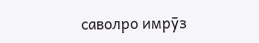саволро имрӯз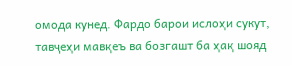омода кунед. Фардо барои ислоҳи сукут, тавҷеҳи мавқеъ ва бозгашт ба ҳақ шояд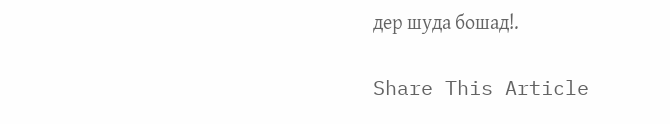дер шуда бошад!.

Share This Article